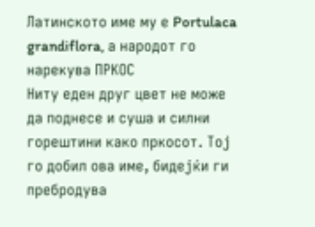Латинското име му е Portulaca grandiflora, а народот го нарекува ПРКОС
Ниту еден друг цвет не може да поднесе и суша и силни горештини како пркосот. Тој го добил ова име, бидејќи ги пребродува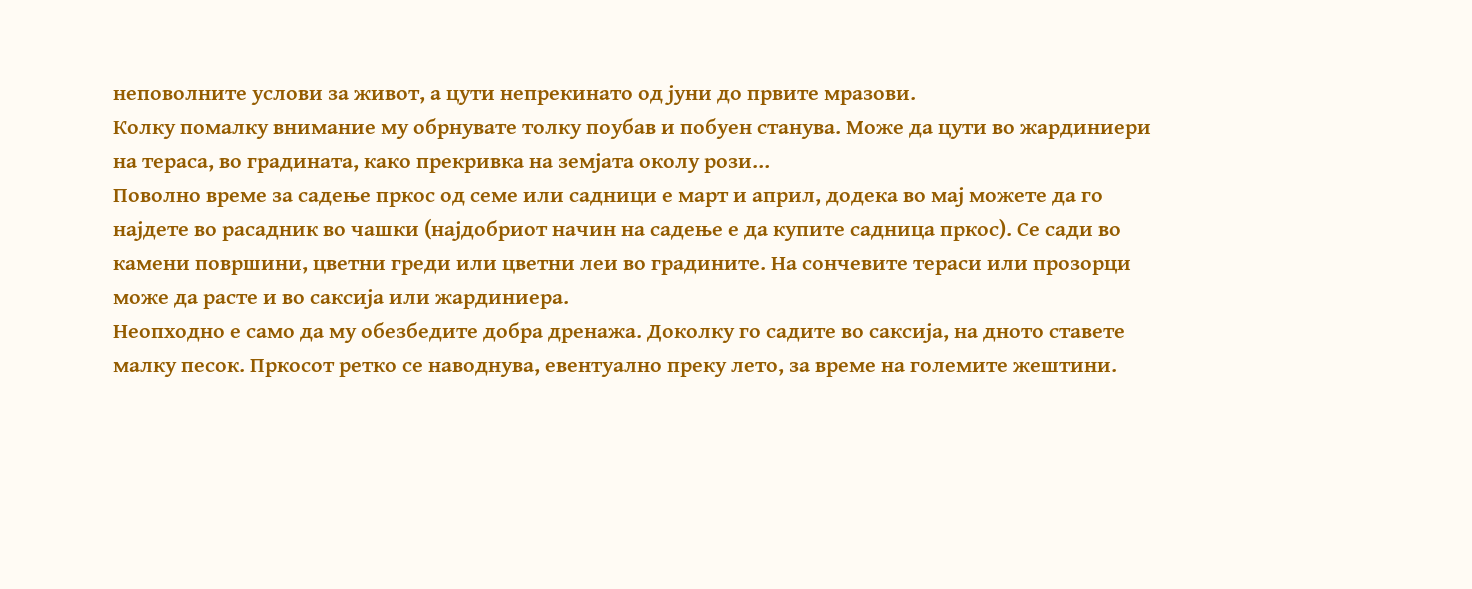неповолните услови за живот, а цути непрекинато од јуни до првите мразови.
Колку помалку внимание му обрнувате толку поубав и побуен станува. Може да цути во жардиниери на тераса, во градината, како прекривка на земјата околу рози…
Поволно време за садење пркос од семе или садници е март и април, додека во мај можете да го најдете во расадник во чашки (најдобриот начин на садење е да купите садница пркос). Се сади во камени површини, цветни греди или цветни леи во градините. На сончевите тераси или прозорци може да расте и во саксија или жардиниера.
Неопходно е само да му обезбедите добра дренажа. Доколку го садите во саксија, на дното ставете малку песок. Пркосот ретко се наводнува, евентуално преку лето, за време на големите жештини.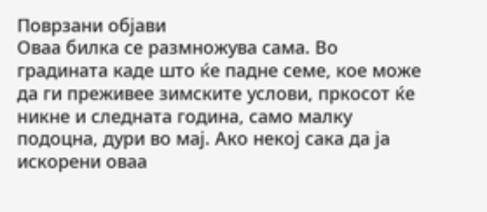Поврзани објави
Оваа билка се размножува сама. Во градината каде што ќе падне семе, кое може да ги преживее зимските услови, пркосот ќе никне и следната година, само малку подоцна, дури во мај. Ако некој сака да ја искорени оваа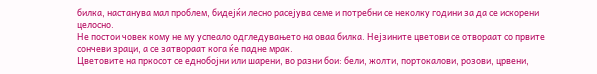билка, настанува мал проблем, бидејќи лесно расејува семе и потребни се неколку години за да се искорени целосно.
Не постои човек кому не му успеало одгледувањето на оваа билка. Нејзините цветови се отвораат со првите сончеви зраци, а се затвораат кога ќе падне мрак.
Цветовите на пркосот се еднобојни или шарени, во разни бои: бели, жолти, портокалови, розови, црвени,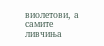виолетови, а самите ливчиња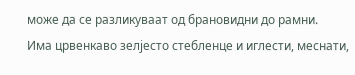може да се разликуваат од брановидни до рамни.
Има црвенкаво зелјесто стебленце и иглести, меснати,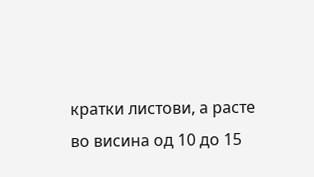кратки листови, а расте во висина од 10 до 15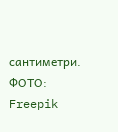сантиметри.
ФОТО: Freepik